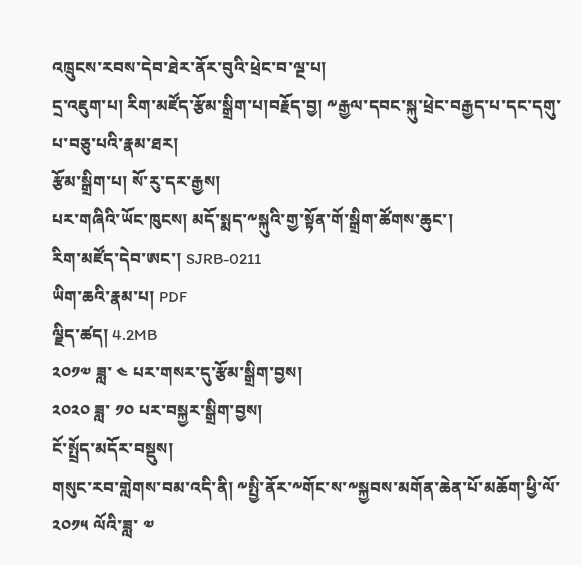འཁྲུངས་རབས་དེབ་ཐེར་ནོར་བུའི་ཕྲེང་བ་ལྔ་པ།
དྲ་འཇུག་པ། རིག་མཛོད་རྩོམ་སྒྲིག་པ།བརྗོད་བྱ། ༸རྒྱལ་དབང་སྐུ་ཕྲེང་བརྒྱད་པ་དང་དགུ་པ་བཅུ་པའི་རྣམ་ཐར།
རྩོམ་སྒྲིག་པ། སོ་རུ་དར་རྒྱས།
པར་གཞིའི་ཡོང་ཁུངས། མདོ་སྨད་༸སྐུའི་གྱ་སྟོན་གོ་སྒྲིག་ཚོགས་ཆུང་།
རིག་མཛོད་དེབ་ཨང་། SJRB-0211
ཡིག་ཆའི་རྣམ་པ། PDF
ལྗིད་ཚད། 4.2MB
༢༠༡༧ ཟླ་ ༤ པར་གསར་དུ་རྩོམ་སྒྲིག་བྱས།
༢༠༢༠ ཟླ་ ༡༠ པར་བསྐྱར་སྒྲིག་བྱས།
ངོ་སྤྲོད་མདོར་བསྡུས།
གསུང་རབ་གླེགས་བམ་འདི་ནི། ༸སྤྱི་ནོར་༸གོང་ས་༸སྐྱབས་མགོན་ཆེན་པོ་མཆོག་ཕྱི་ལོ་ ༢༠༡༥ ལོའི་ཟླ་ ༧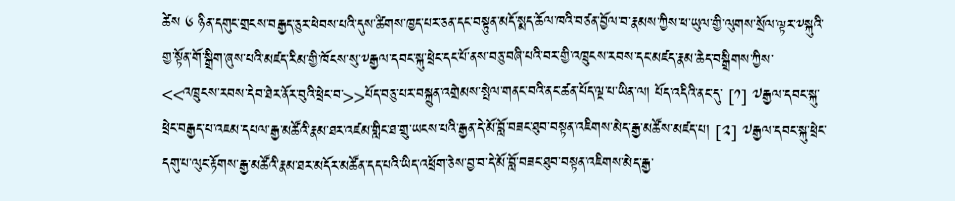ཚེས ༦ ཉིན་དགུང་གྲངས་བརྒྱད་ཅུར་ཕེབས་པའི་དུས་ཚིགས་ཁྱད་པར་ཅན་དང་བསྟུན་མདོ་སྨད་ཆོལ་ཁའི་བཙན་བྱོལ་བ་རྣམས་ཀྱིས་ཕ་ཡུལ་གྱི་ལུགས་སྲོལ་ལྟར་༸སྐུའི་གྱ་སྟོན་གོ་སྒྲིག་ཞུས་པའི་མཛད་རིམ་གྱི་ཁོངས་སུ་༸རྒྱལ་དབང་སྐུ་ཕྲེང་དང་པོ་ནས་བཅུ་བཞི་པའི་བར་གྱི་འཁྲུངས་རབས་དང་མཛད་རྣམ་ཆེད་བསྒྲིགས་ཀྱིས་<<འཁྲུངས་རབས་དེབ་ཐེར་ནོར་བུའི་ཕྲེང་བ་>>པོད་བཅུ་པར་བསྐྲུན་འགྲེམས་སྤེལ་གནང་བའི་ནང་ཚན་པོད་ལྔ་པ་ཡིན་ལ། པོད་འདིའི་ནང་དུ་ [༡] ༧རྒྱལ་དབང་སྐུ་ཕྲེང་བརྒྱད་པ་འཇམ་དཔལ་རྒྱ་མཚོའི་རྣམ་ཐར་འཛམ་གླིང་ཐ་གྲུ་ཡངས་པའི་རྒྱན་དེ་མོ་བློ་བཟང་ཐུབ་བསྟན་འཇིགས་མེད་རྒྱ་མཚོས་མཛད་པ། [༢] ༧རྒྱལ་དབང་སྐུ་ཕྲེང་དགུ་པ་ལུང་རྟོགས་རྒྱ་མཚོའི་རྣམ་ཐར་མདོར་མཚོན་དད་པའི་ཡིད་འཕྲོག་ཅེས་བྱ་བ་དེ་མོ་བློ་བཟང་ཐུབ་བསྟན་འཇིགས་མེད་རྒྱ་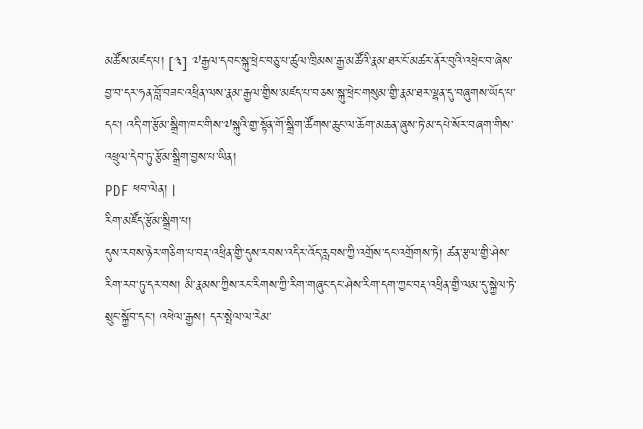མཚོས་མཛད་པ། [༣] ༧རྒྱལ་དབང་སྐུ་ཕྲེང་བཅུ་པ་ཚུལ་ཁྲིམས་རྒྱ་མཚོའི་རྣམ་ཐར་ངོ་མཚར་ནོར་བུའི་འཕྲེང་བ་ཞེས་བྱ་བ་དར་ཧན་བློ་བཟང་འཕྲིན་ལས་རྣམ་རྒྱལ་གྱིས་མཛད་པ་བཅས་སྐུ་ཕྲེང་གསུམ་གྱི་རྣམ་ཐར་ལྷན་དུ་བཞུགས་ཡོད་པ་དང་། འདི་ག་རྩོམ་སྒྲིག་ཁང་གིས་༧སྐུའི་གྱ་སྟོན་གོ་སྒྲིག་ཚོགས་ཆུང་ལ་ཆོག་མཆན་ཞུས་ཏེ་མ་དཔེ་སོར་བཞག་གིས་འཕྲུལ་དེབ་ཏུ་རྩོམ་སྒྲིག་བྱས་པ་ཡིན།
PDF ཕབ་ལེན། |
རིག་མཛོད་རྩོམ་སྒྲིག་པ།
དུས་རབས་ཉེར་གཅིག་པ་བརྡ་འཕྲིན་གྱི་དུས་རབས་འདིར་འོད་རླབས་ཀྱི་འགྲོས་དང་འགྲོགས་ཏེ། ཚན་རྩལ་གྱི་ཤེས་རིག་རབ་ཏུ་དར་བས། མི་རྣམས་ཀྱིས་རང་རིགས་ཀྱི་རིག་གཞུང་དང་ཤེས་རིག་དག་ཀྱང་བརྡ་འཕྲིན་གྱི་ལམ་དུ་སྐྱེལ་ཏེ་སྲུང་སྐྱོབ་དང་། འཕེལ་རྒྱས། དར་སྤེལ་ལ་རེམ་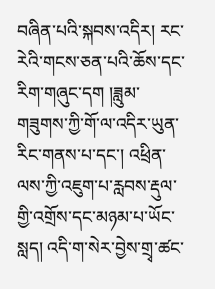བཞིན་པའི་སྐབས་འདིར། རང་རེའི་གངས་ཅན་པའི་ཆོས་དང་རིག་གཞུང་དག །ཟླུམ་གཟུགས་ཀྱི་གོ་ལ་འདིར་ཡུན་རིང་གནས་པ་དང་། འཕྲིན་ལས་ཀྱི་འཇུག་པ་རླབས་རྡུལ་གྱི་འགྲོས་དང་མཉམ་པ་ཡོང་སླད། འདི་ག་སེར་བྱེས་གྲྭ་ཚང་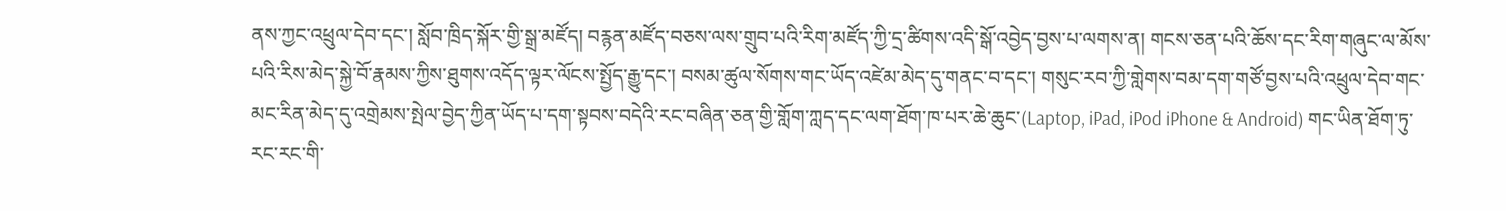ནས་ཀྱང་འཕྲུལ་དེབ་དང་། སློབ་ཁྲིད་སྐོར་གྱི་སྒྲ་མཛོད། བརྙན་མཛོད་བཅས་ལས་གྲུབ་པའི་རིག་མཛོད་ཀྱི་དྲ་ཚིགས་འདི་སྒོ་འབྱེད་བྱས་པ་ལགས་ན། གངས་ཅན་པའི་ཆོས་དང་རིག་གཞུང་ལ་མོས་པའི་རིས་མེད་སྐྱེ་བོ་རྣམས་ཀྱིས་ཐུགས་འདོད་ལྟར་ལོངས་སྤྱོད་རྒྱུ་དང་། བསམ་ཚུལ་སོགས་གང་ཡོད་འཛེམ་མེད་དུ་གནང་བ་དང་། གསུང་རབ་ཀྱི་གླེགས་བམ་དག་གཙོ་བྱས་པའི་འཕྲུལ་དེབ་གང་མང་རིན་མེད་དུ་འགྲེམས་སྤེལ་བྱེད་ཀྱིན་ཡོད་པ་དག་སྟབས་བདེའི་རང་བཞིན་ཅན་གྱི་གློག་ཀླད་དང་ལག་ཐོག་ཁ་པར་ཆེ་ཆུང་(Laptop, iPad, iPod iPhone & Android) གང་ཡིན་ཐོག་ཏུ་རང་རང་གི་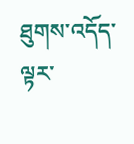ཐུགས་འདོད་ལྟར་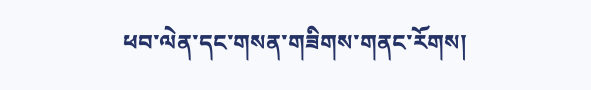ཕབ་ལེན་དང་གསན་གཟིགས་གནང་རོགས།